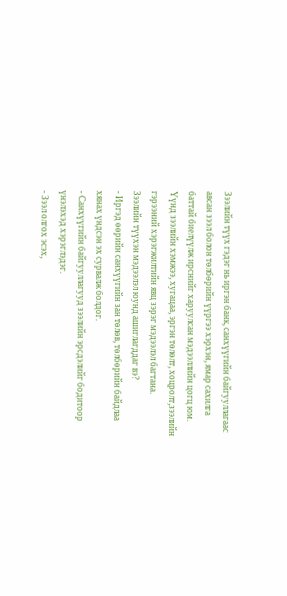Зээлийн түүх гэдэг нь иргэн банк, санхүүгийн байгууллагаас авсан зээл болон төлбөрийн үүргээ хэрхэн, ямар сахилга баттай биелүүлж ирснийг харуулсан мэдээллийн цогц юм. Үүнд зээлийн хэмжээ, хугацаа, эргэн төлөлт, хоцролт,зээлийн гэрээний хэрэгжилтийн явц зэрэг мэдээлэл багтана.
Зээлийн түүхэн мэдээлэл юунд ашиглагддаг вэ?
- Иргэд өөрийн санхүүгийн зан төлөв, төлбөрийн байдлаа хянах үндсэн эх сурвалж болдог.
- Санхүүгийн байгууллагууд зээлийн эрсдэлийг бодитоор үнэлэхэд хэрэглэдэг.
- Зээл олгох эсэх,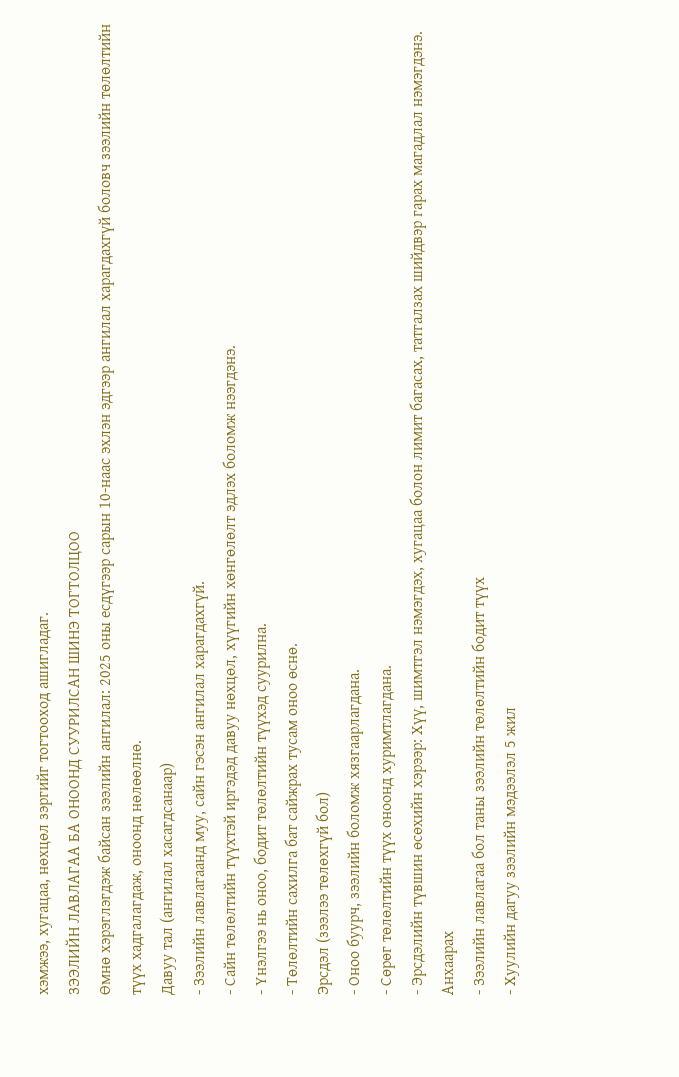хэмжээ, хугацаа, нөхцөл зэргийг тогтооход ашигладаг.
ЗЭЭЛИЙН ЛАВЛАГАА БА ОНООНД СУУРИЛСАН ШИНЭ ТОГТОЛЦОО
Өмнө хэрэглэгдэж байсан зээлийн ангилал: 2025 оны есдүгээр сарын 10-наас эхлэн эдгээр ангилал харагдахгүй боловч зээлийн төлөлтийн түүх хадгалагдаж, оноонд нөлөөлнө.
Давуу тал (ангилал хасагдсанаар)
- Зээлийн лавлагаанд муу, сайн гэсэн ангилал харагдахгүй.
- Сайн төлөлтийн түүхтэй иргэдэд давуу нөхцөл, хүүгийн хөнгөлөлт эдлэх боломж нээгдэнэ.
- Үнэлгээ нь оноо, бодит төлөлтийн түүхэд суурилна.
- Төлөлтийн сахилга бат сайжрах тусам оноо өснө.
Эрсдэл (зээлээ төлөхгүй бол)
- Оноо буурч, зээлийн боломж хязгаарлагдана.
- Сөрөг төлөлтийн түүх оноонд хуримтлагдана.
- Эрсдэлийн түвшин өсөхийн хэрээр: Хүү, шимтгэл нэмэгдэх, хугацаа болон лимит багасах, татгалзах шийдвэр гарах магадлал нэмэгдэнэ.
Анхаарах
- Зээлийн лавлагаа бол таны зээлийн төлөлтийн бодит түүх
- Хуулийн дагуу зээлийн мэдээлэл 5 жил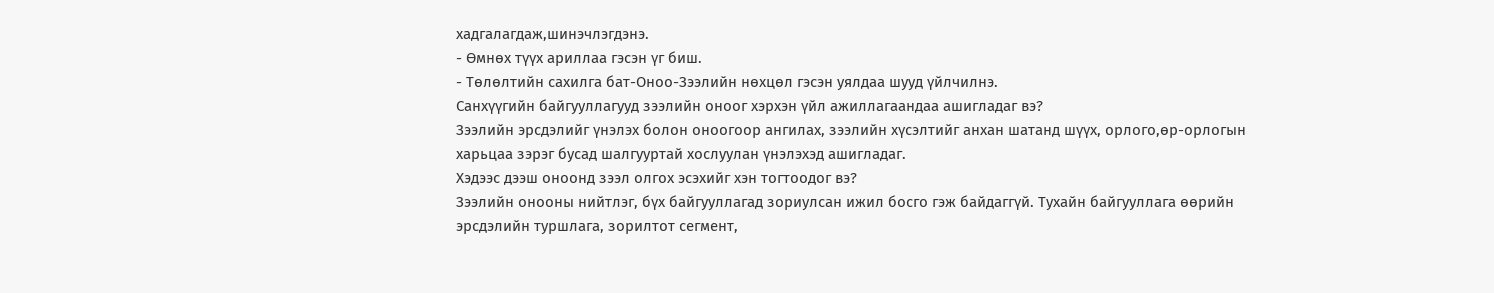хадгалагдаж,шинэчлэгдэнэ.
- Өмнөх түүх ариллаа гэсэн үг биш.
- Төлөлтийн сахилга бат-Оноо-Зээлийн нөхцөл гэсэн уялдаа шууд үйлчилнэ.
Санхүүгийн байгууллагууд зээлийн оноог хэрхэн үйл ажиллагаандаа ашигладаг вэ?
Зээлийн эрсдэлийг үнэлэх болон оноогоор ангилах, зээлийн хүсэлтийг анхан шатанд шүүх, орлого,өр-орлогын харьцаа зэрэг бусад шалгууртай хослуулан үнэлэхэд ашигладаг.
Хэдээс дээш оноонд зээл олгох эсэхийг хэн тогтоодог вэ?
Зээлийн онооны нийтлэг, бүх байгууллагад зориулсан ижил босго гэж байдаггүй. Тухайн байгууллага өөрийн эрсдэлийн туршлага, зорилтот сегмент,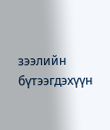зээлийн бүтээгдэхүүн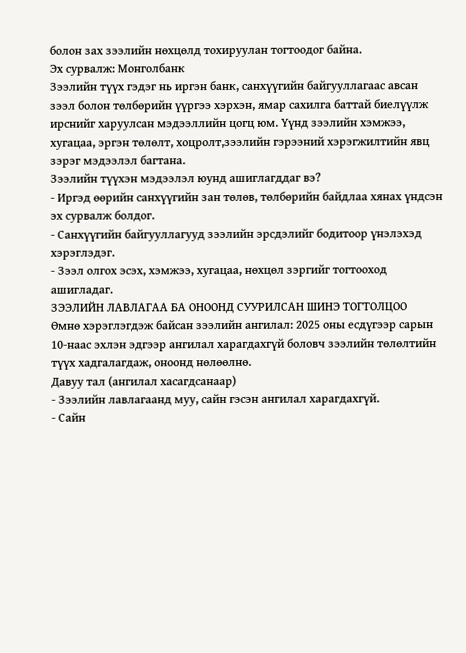болон зах зээлийн нөхцөлд тохируулан тогтоодог байна.
Эх сурвалж: Монголбанк
Зээлийн түүх гэдэг нь иргэн банк, санхүүгийн байгууллагаас авсан зээл болон төлбөрийн үүргээ хэрхэн, ямар сахилга баттай биелүүлж ирснийг харуулсан мэдээллийн цогц юм. Үүнд зээлийн хэмжээ, хугацаа, эргэн төлөлт, хоцролт,зээлийн гэрээний хэрэгжилтийн явц зэрэг мэдээлэл багтана.
Зээлийн түүхэн мэдээлэл юунд ашиглагддаг вэ?
- Иргэд өөрийн санхүүгийн зан төлөв, төлбөрийн байдлаа хянах үндсэн эх сурвалж болдог.
- Санхүүгийн байгууллагууд зээлийн эрсдэлийг бодитоор үнэлэхэд хэрэглэдэг.
- Зээл олгох эсэх, хэмжээ, хугацаа, нөхцөл зэргийг тогтооход ашигладаг.
ЗЭЭЛИЙН ЛАВЛАГАА БА ОНООНД СУУРИЛСАН ШИНЭ ТОГТОЛЦОО
Өмнө хэрэглэгдэж байсан зээлийн ангилал: 2025 оны есдүгээр сарын 10-наас эхлэн эдгээр ангилал харагдахгүй боловч зээлийн төлөлтийн түүх хадгалагдаж, оноонд нөлөөлнө.
Давуу тал (ангилал хасагдсанаар)
- Зээлийн лавлагаанд муу, сайн гэсэн ангилал харагдахгүй.
- Сайн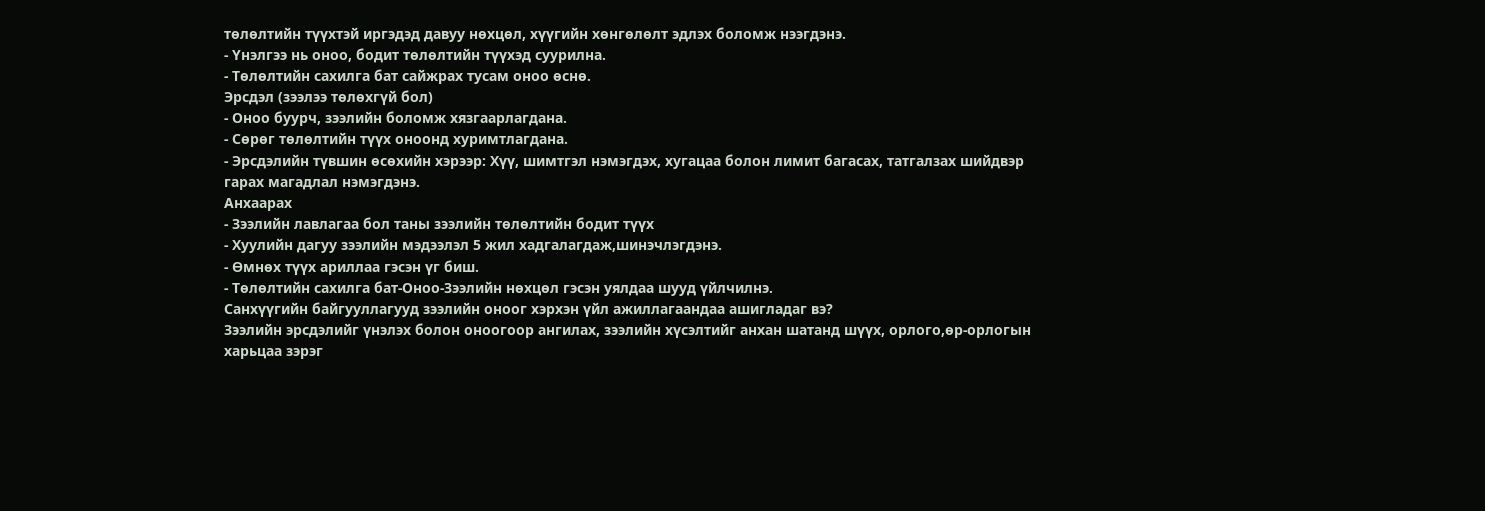төлөлтийн түүхтэй иргэдэд давуу нөхцөл, хүүгийн хөнгөлөлт эдлэх боломж нээгдэнэ.
- Үнэлгээ нь оноо, бодит төлөлтийн түүхэд суурилна.
- Төлөлтийн сахилга бат сайжрах тусам оноо өснө.
Эрсдэл (зээлээ төлөхгүй бол)
- Оноо буурч, зээлийн боломж хязгаарлагдана.
- Сөрөг төлөлтийн түүх оноонд хуримтлагдана.
- Эрсдэлийн түвшин өсөхийн хэрээр: Хүү, шимтгэл нэмэгдэх, хугацаа болон лимит багасах, татгалзах шийдвэр гарах магадлал нэмэгдэнэ.
Анхаарах
- Зээлийн лавлагаа бол таны зээлийн төлөлтийн бодит түүх
- Хуулийн дагуу зээлийн мэдээлэл 5 жил хадгалагдаж,шинэчлэгдэнэ.
- Өмнөх түүх ариллаа гэсэн үг биш.
- Төлөлтийн сахилга бат-Оноо-Зээлийн нөхцөл гэсэн уялдаа шууд үйлчилнэ.
Санхүүгийн байгууллагууд зээлийн оноог хэрхэн үйл ажиллагаандаа ашигладаг вэ?
Зээлийн эрсдэлийг үнэлэх болон оноогоор ангилах, зээлийн хүсэлтийг анхан шатанд шүүх, орлого,өр-орлогын харьцаа зэрэг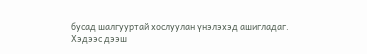бусад шалгууртай хослуулан үнэлэхэд ашигладаг.
Хэдээс дээш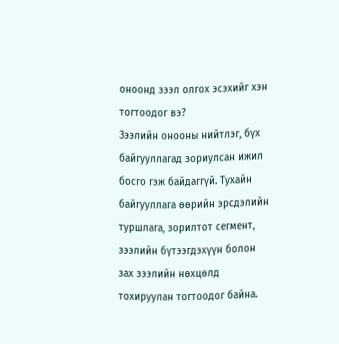оноонд зээл олгох эсэхийг хэн тогтоодог вэ?
Зээлийн онооны нийтлэг, бүх байгууллагад зориулсан ижил босго гэж байдаггүй. Тухайн байгууллага өөрийн эрсдэлийн туршлага, зорилтот сегмент, зээлийн бүтээгдэхүүн болон зах зээлийн нөхцөлд тохируулан тогтоодог байна.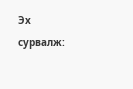Эх сурвалж: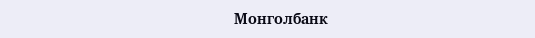Монголбанк